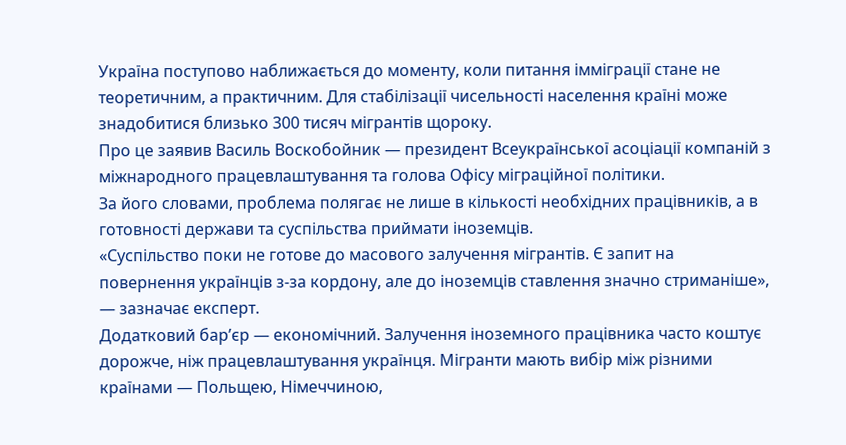Україна поступово наближається до моменту, коли питання імміграції стане не теоретичним, а практичним. Для стабілізації чисельності населення країні може знадобитися близько 300 тисяч мігрантів щороку.
Про це заявив Василь Воскобойник — президент Всеукраїнської асоціації компаній з міжнародного працевлаштування та голова Офісу міграційної політики.
За його словами, проблема полягає не лише в кількості необхідних працівників, а в готовності держави та суспільства приймати іноземців.
«Суспільство поки не готове до масового залучення мігрантів. Є запит на повернення українців з-за кордону, але до іноземців ставлення значно стриманіше», — зазначає експерт.
Додатковий бар’єр — економічний. Залучення іноземного працівника часто коштує дорожче, ніж працевлаштування українця. Мігранти мають вибір між різними країнами — Польщею, Німеччиною,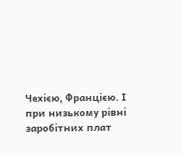Чехією, Францією. І при низькому рівні заробітних плат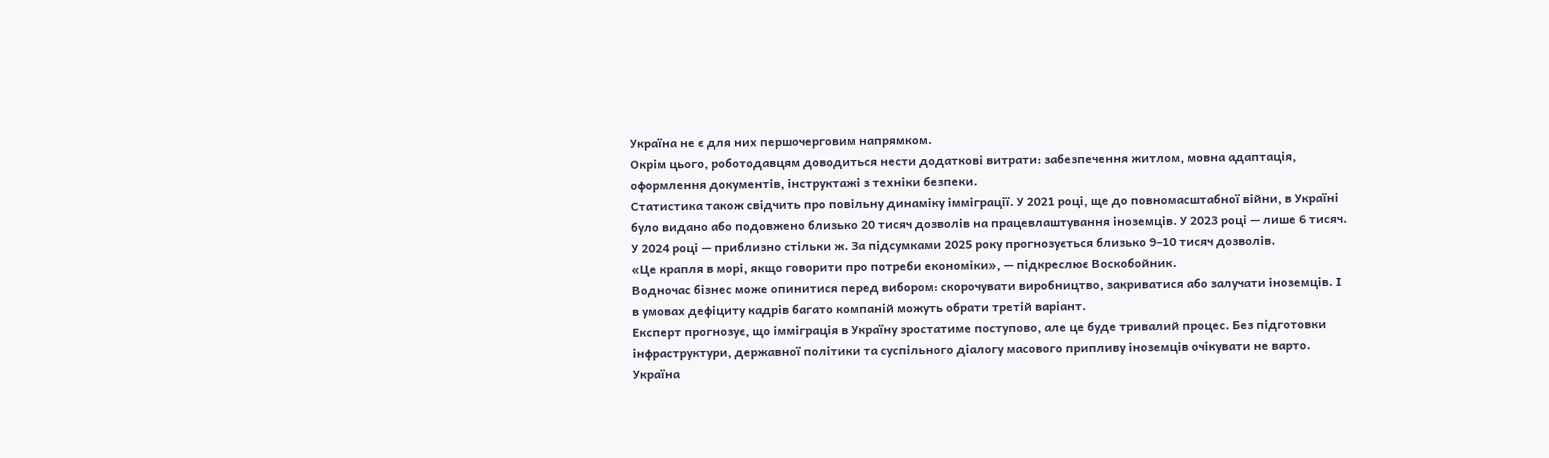Україна не є для них першочерговим напрямком.
Окрім цього, роботодавцям доводиться нести додаткові витрати: забезпечення житлом, мовна адаптація, оформлення документів, інструктажі з техніки безпеки.
Статистика також свідчить про повільну динаміку імміграції. У 2021 році, ще до повномасштабної війни, в Україні було видано або подовжено близько 20 тисяч дозволів на працевлаштування іноземців. У 2023 році — лише 6 тисяч. У 2024 році — приблизно стільки ж. За підсумками 2025 року прогнозується близько 9–10 тисяч дозволів.
«Це крапля в морі, якщо говорити про потреби економіки», — підкреслює Воскобойник.
Водночас бізнес може опинитися перед вибором: скорочувати виробництво, закриватися або залучати іноземців. І в умовах дефіциту кадрів багато компаній можуть обрати третій варіант.
Експерт прогнозує, що імміграція в Україну зростатиме поступово, але це буде тривалий процес. Без підготовки інфраструктури, державної політики та суспільного діалогу масового припливу іноземців очікувати не варто.
Україна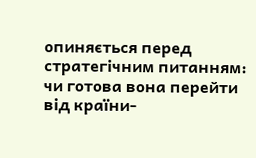опиняється перед стратегічним питанням: чи готова вона перейти від країни-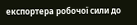експортера робочої сили до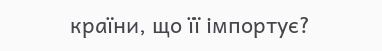країни, що її імпортує?